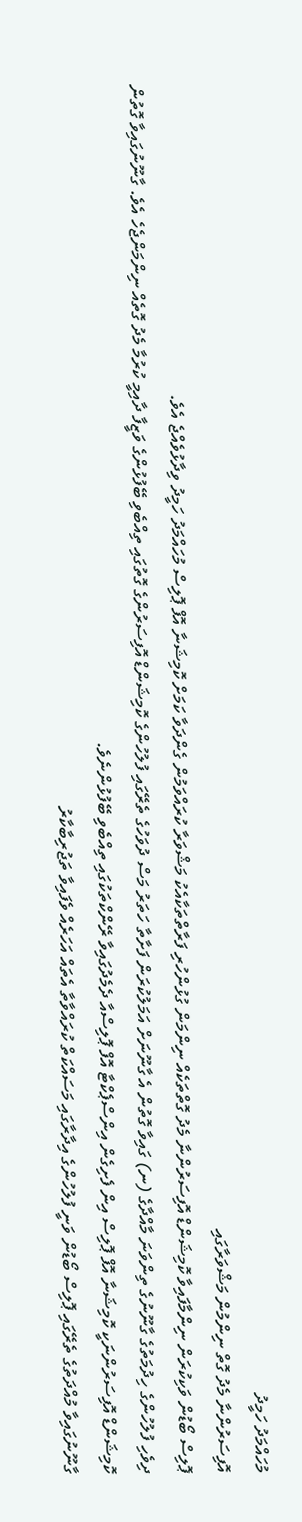މުހައްމަދު ހަމީދު
އޮފިސަރުންނާ މެދު ގޮތް ނިންމުން މަޝްވަރާގައި
ޕޮލިސް ބޯޑުން ވަކިކުރަން ނިންމާފައިވާ ކޮމިޝަންޑް އޮފިސަރުންނާ މެދު ގޮތްތަކެއް ނިންމަން ގުޅުންހުރި ފަރާތްތަކާއެކު މަޝްވަރާ ކުރައްވަމުން ގެންދަވާ ކަމަށް ކޮމިޝަނާ އޮފް ޕޮލިސް މުހައްމަދު ހަމީދު ވިދާޅުވެއްޖެ އެވެ.
ދިވެހި ފުލުހުންގެ ހިދުމަތުގެ ގާނޫނުގެ ތިންވަނަ މާއްދާގެ (ނ) ގައިވާ ގޮތުން އެ ގާނޫނަށް އަމަލުކުރަން ފަށާތާ ހަތަރު މަސް ދުވަހުގެ ތެރޭގައި ފުލުހުންގެ ކޮމިޝަންޑް އޮފިސަރުންގެ ގޮތުގައި ތިއްބެވި ބޭފުޅުންގެ ވަޒީފާ ދާއިމީ ކުރުމާ މެދު ގޮތެއް ނިންމަންޖެހެ އެވެ. ގާނޫނުގައިވާ ގޮތުން ކޮމިޝަންޑް އޮފިސަރުންނަކީ ކޮމިޝަނާ އޮފް ޕޮލިސް އިން ފެށިގެން އިންސްޕެކްޓާ އޮފް ޕޮލިސްއާ ދެމެދުގައިވާ ރޭންކްތަކުގައި ތިއްބެވި ބޭފުޅުންނެވެ.
ގާނޫނުގައިވާ މުއްދަތުގެ ތެރޭގައި ޕޮލިސް ބޯޑުން ވަނީ ފުލުހުންގެ އިދާރާގައި މަސައްކަތް ކުރައްވާތާ އެތައް އަހަރެއް ވެފައިވާ ތަޖުރިބާކާރު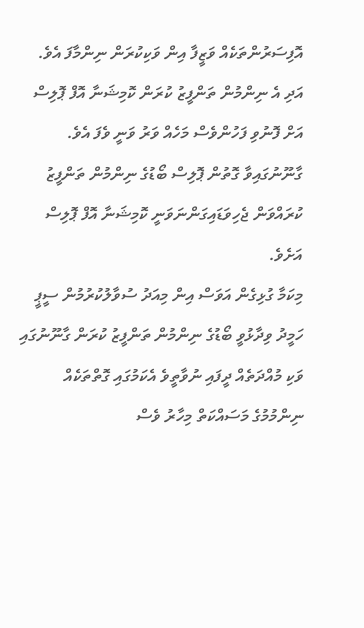އޮފިސަރުންތަކެއް ވަޒީފާ އިން ވަކިކުރަން ނިންމާފަ އެވެ. އަދި އެ ނިންމުން ތަންފީޒު ކުރަން ކޮމިޝަނާ އޮފް ޕޮލިސް އަށް ފޮނުވި ފަހުންވެސް މަހެއް ވަރު ވަނީ ވެފަ އެވެ.
ގާނޫނުގައިވާ ގޮތުން ޕޮލިސް ބޯޑުގެ ނިންމުން ތަންފީޒު ކުރައްވަން ޖެހިވަޑައިގަންނަވަނީ ކޮމިޝަނާ އޮފް ޕޮލިސް އަށެވެ.
މިކަމާ ގުޅިގެން އަވަސް އިން މިއަދު ސުވާލުކުރުމުން ސީޕީ ހަމީދު ވިދާޅުވީ ބޯޑުގެ ނިންމުން ތަންފީޒު ކުރަން ގާނޫނުގައި ވަކި މުއްދަތެއް ދީފައި ނުވާތީވެ އެކަމުގައި ގޮތްތަކެއް ނިންމުމުގެ މަސައްކަތް މިހާރު ވެސް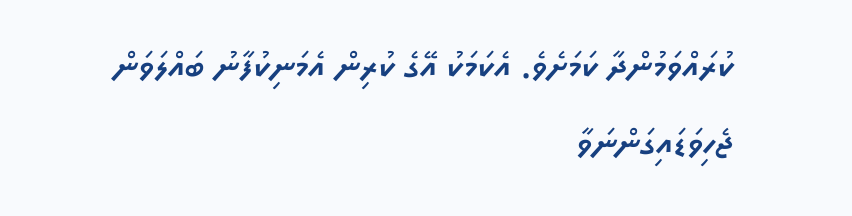ކުރައްވަމުންދާ ކަމަށެވެ. އެކަމަކު އޭގެ ކުރިން އެމަނިކުފާނު ބައްލަވަން ޖެހިވަޑައިގަންނަވާ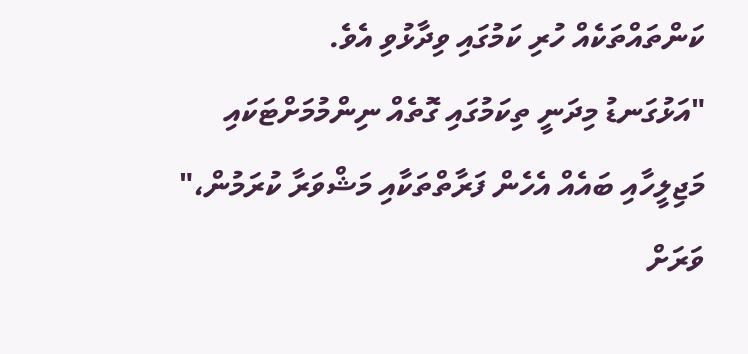ކަންތައްތަކެއް ހުރި ކަމުގައި ވިދާޅުވި އެވެ.
"އަޅުގަނޑު މިދަނީ ތިކަމުގައި ގޮތެއް ނިންމުމަށްޓަކައި މަޖިލީހާއި ބައެއް އެހެން ފަރާތްތަކާއި މަޝްވަރާ ކުރަމުން،" ވަރަށް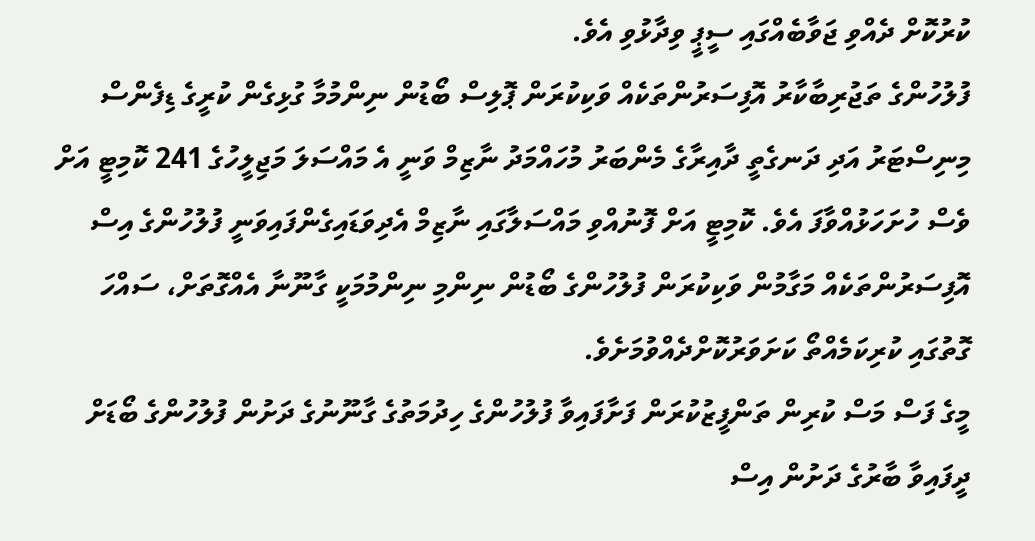ކުރުކޮށް ދެއްވި ޖަވާބެއްގައި ސީޕީ ވިދާޅުވި އެވެ.
ފުލުހުންގެ ތަޖުރިބާކާރު އޮފިސަރުންތަކެއް ވަކިކުރަން ޕޮލިސް ބޯޑުން ނިންމުމާ ގުޅިގެން ކުރީގެ ޑިފެންސް މިނިސްޓަރު އަދި ދަނގެތީ ދާއިރާގެ މެންބަރު މުހައްމަދު ނާޒިމް ވަނީ އެ މައްސަލަ މަޖިލީހުގެ 241 ކޮމިޓީ އަށް ވެސް ހުށަހަޅުއްވާފަ އެވެ. ކޮމިޓީ އަށް ފޮނުއްވި މައްސަލާގައި ނާޒިމް އެދިވަޑައިގެންފައިވަނީ ފުލުހުންގެ އިސް އޮފިސަރުންތަކެއް މަގާމުން ވަކިކުރަން ފުލުހުންގެ ބޯޑުން ނިންމި ނިންމުމަކީ ގާނޫނާ އެއްގޮތަށް، ސައްހަ ގޮތުގައި ކުރިކަމެއްތޯ ކަށަވަރުކޮށްދެއްވުމަށެވެ.
މީގެ ފަސް މަސް ކުރިން ތަންފީޒުކުރަން ފަށާފައިވާ ފުލުހުންގެ ހިދުމަތުގެ ގާނޫނުގެ ދަށުން ފުލުހުންގެ ބޯޑަށް ދީފައިވާ ބާރުގެ ދަށުން އިސް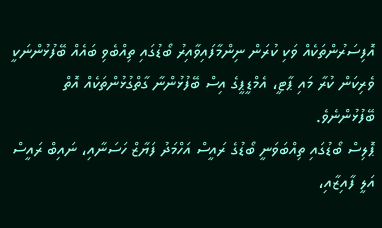އޮފިސަރުންތަކެއް ވަކި ކުރަން ނިންމާފައިވާއިރު ބޯޑުގައި ތިއްބެވި ބައެއް ބޭފުޅުންނަކީ ވެރިކަން ކުރާ މައި ޕާޓީ، އެމްޑީޕީގެ އިސް ބޭފުޅުންނާ ގާތްގުޅުންތަކެއް އޮތް ބޭފުޅުންނެވެ.
ޕޮލިސް ބޯޑުގައި ތިއްބަވަނީ ބޯޑުގެ ރައީސް އަހްމަދު ފަޔާޒް ހަސަނާއި، ނައިބް ރައީސް އަލީ ފާއިޒާއި،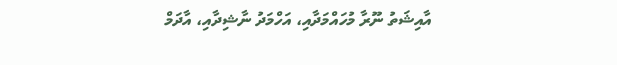އާއިޝަތު ނޫރާ މުހައްމަދާއި، އަހްމަދު ނާޝިދާއި، އާދަމް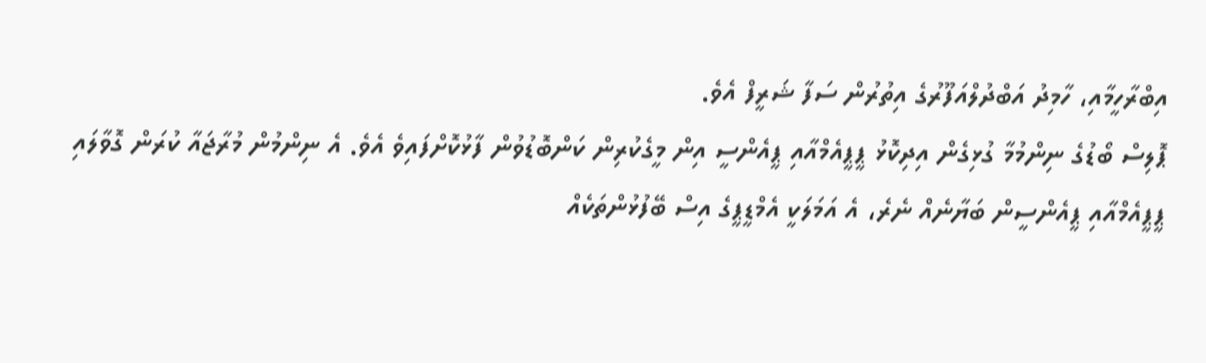އިބްރާހީމާއި، ހާމިދު އަބްދުލްއަފޫރުގެ އިތުރުން ސަފާ ޝަރީފް އެވެ.
ޕޮލިސް ބޯޑުގެ ނިންމުމާ ގުޅިގެން އިދިކޮޅު ޕީޕީއެމްއާއި ޕީއެންސީ އިން މީގެކުރިން ކަންބޮޑުވުން ފާޅުކޮށްފައިވެ އެވެ. އެ ނިންމުން މުރާޖައާ ކުރަން ގޮވާލައި ޕީޕީއެމްއާއި ޕީއެންސީން ބަޔާނެއް ނެރެ، އެ އަމަލަކީ އެމްޑީޕީގެ އިސް ބޭފުޅުންތަކެއް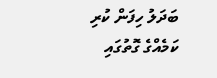ބަދަލު ހިފަން ކުރި ކަމެއްގެ ގޮތުގައި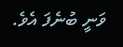ވަނީ ބުނެފަ އެވެ.